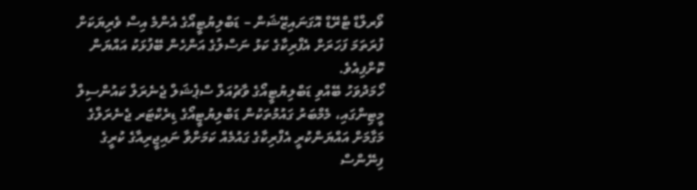ވޯރލްޑް ޓްރޭޑް އޮގަނައިޒޭޝަން – ޑަބްލިޔުޓީއޯގެ އެންމެ އިސް ވެރިޔަކަށް ފުރަތަމަ ފަހަރަށް އެފްރިކާގެ ކަޅު ނަސްލުގެ އަންހެން ބޭފުޅަކު އައްޔަން ކޮށްފިއެވެ.
ހޯމަދުވަހު ބޭއްވި ޑަބްލިޔުޓީއޯގެ ވާޗުއަލް ސްޕެޝަލް ޖެނެރަލް ކައުންސިލް މީޓިންގައި، މެމްބަރު ގައުމުތަކުން ޑަބްލިޔުޓީއޯގެ ޑިރެކްޓަރ ޖެނެރަލްގެ މަގާމަށް އައްޔަންކުރީ އެފްރިކާގެ ގައުމެއް ކަމަށްވާ ނައިޖީރިއާގެ ކުރީގެ ފިނޭންސް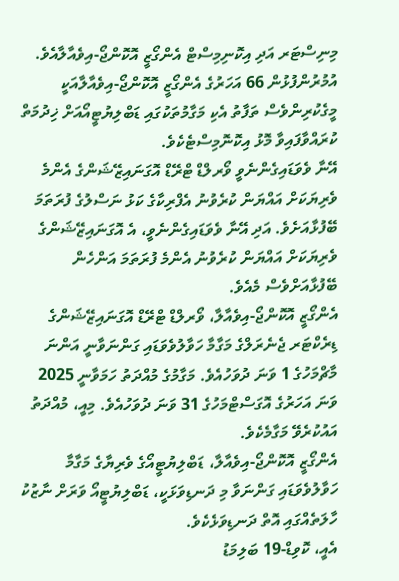މިނިސްޓަރ އަދި އިކޮނިމިސްޓް އެންގޯޒީ އޮކޮންޖޯ-އިވެއާލާއެވެ.
އުމުރުންފުޅުން 66 އަހަރުގެ އެންގޯޒީ އޮކޮންޖޯ-އިވެއާލާއަކީ މީގެކުރިންވެސް ތަފާތު އެކި މަގާމުތަކުގައި ޑަބްލިޔުޓީއޯއަށް ޚިދުމަތް ކުރައްވާފައިވާ މޮޅު އިކޮނޮމިސްޓެކެވެ.
އޭނާ ވެވަޑައިގެންނެވީ ވޯރލްޑް ޓްރޭޑް އޮގަނައިޒޭޝަންގެ އެންމެ ވެރިޔަކަށް އައްޔަން ކުރެވުނު އެފްރިކާގެ ކަޅު ނަސްލުގެ ފުރަތަމަ ބޭފުޅާއަށެވެ. އަދި އޭނާ ވެވަޑައިގެންނެވީ، އެ އޮގަނައިޒޭޝަންގެ ވެރިޔަކަށް އައްޔަން ކުރެވުނު އެންމެ ފުރަތަމަ އަންހެން ބޭފުޅާއަށްވެސް މެއެވެ.
އެންގޯޒީ އޮކޮންޖޯ-އިވެއާލާ، ވޯރލްޑް ޓްރޭޑް އޮގަނައިޒޭޝަންގެ ޑިރެކްޓަރ ޖެނެރަލްގެ މަގާމާ ހަވާލުވެވަޑައި ގަންނަވާނީ އަންނަ މާޗްމަހުގެ 1 ވަނަ ދުވަހުއެވެ. މަގާމުގެ މުއްދަތު ހަމަވާނީ 2025 ވަނަ އަހަރުގެ އޮގަސްޓްމަހުގެ 31 ވަނަ ދުވަހުއެވެ. މިއީ، މުއްދަތު އައުކުރެވޭ މަގާމެކެވެ.
އެންގޯޒީ އޮކޮންޖޯ-އިވެއާލާ، ޑަބްލިޔުޓީއޯގެ ވެރިޔާގެ މަގާމާ ހަވާލުވެވަޑައި ގަންނަވާ މި ދަނޑިވަޅަކީ، ޑަބްލިޔުޓީއޯ ވަރަށް ނާޒުކު ހާލަތެއްގައި އޮތް ދަނޑިވަޅެކެވެ.
އެއީ، ކޮވިޑް-19 ބަލިމަޑު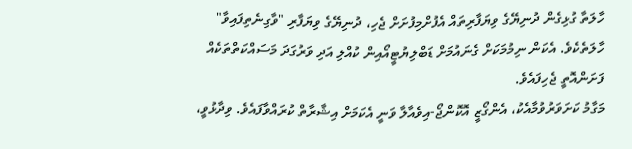ހާލަތާ ގުޅިގެން ދުނިޔޭގެ ވިޔަފާރިތައް އެފުށްމިފުށަށް ޖެހި، ދުނިޔޭގެ ވިޔަފާރި "ވާގިނެތިފައިވާ" ހާލަތެކެވެ. އެކަން ނިމުމަކަށް ގެނައުމަށް ޑަބްލިޔުޓީއޯއިން ކުއްލި އަދި ވަރުގަދަ މަސައްކަތްތަކެއް ފަށަންއޮތީ ޖެހިފައެވެ.
މަގާމު ކަށަވަރުވުމާއެކު، އެންގޯޒީ އޮކޮންޖޯ-އިވެއާލާ ވަނީ އެކަމަށް އިޝާރާތް ކުރައްވާފައެވެ. ވިދާޅުވީ،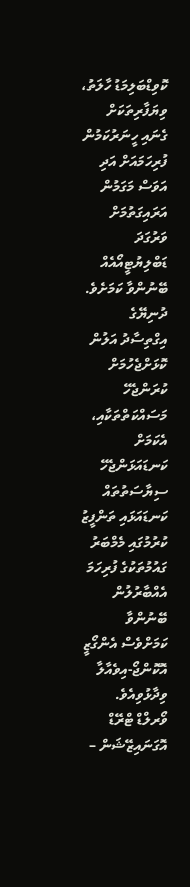ކޮވިޑްބަލިމަޑު ހާލަތު، ވިޔަފާރިތަކަށް ގެނައި ހީނަރުކަމުން ފުރިހަމައަށް އަދި އަވަސް މަގަމުން އަރައިގަތުމަށް ވަރުގަދަ ޑަބްލިޔުޓީއޯއެއް ބޭނުންވާ ކަމަށެވެ.
ދުނިޔޭގެ އިގްތިސާދު އަލުން ކޮޅަށްޖެހުމަށް ކުރަންޖެހޭ މަސައްކަތްތަކާއި، އެކަމަށް ކަނޑައަޅަންޖެހޭ ސިޔާސަތުތައް ކަނޑައަޅައި ތަންފީޒު ކުރުމުގައި މެމްބަރު ގައުމުތަކުގެ ފުރިހަމަ އެއްބާރުލުން ބޭނުންވާ ކަމަށްވެސް އެންގޯޒީ އޮކޮންޖޯ-އިވެއާލާ ވިދާޅުވިއެވެ.
ވޯރލްޑް ޓްރޭޑް އޮގަނައިޒޭޝަން –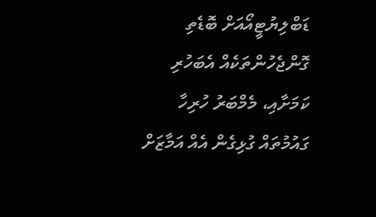ޑަބްލިޔުޓީއޯއަށް ބޮޑެތި ގޮންޖެހުންތަކެއް އެބަހުރި ކަމަށާއި، މެމްބަރު ހުރިހާ ގައުމުތައް ގުޅިގެން އެއް އަމާޒަށް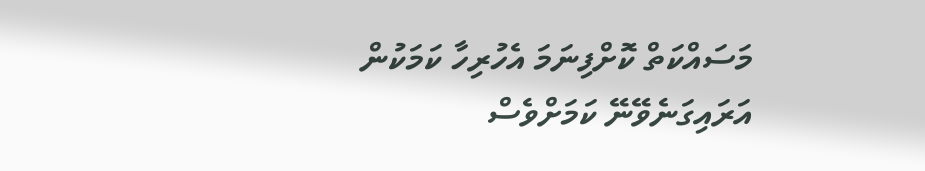މަސައްކަތް ކޮށްފިނަމަ އެހުރިހާ ކަމަކުން އަރައިގަނެވޭނޭ ކަމަށްވެސް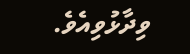ވިދާޅުވިއެވެ.